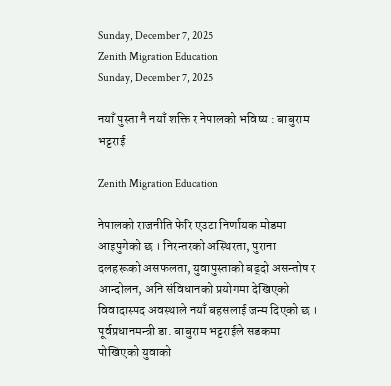Sunday, December 7, 2025
Zenith Migration Education
Sunday, December 7, 2025

नयाँ पुस्ता नै नयाँ शक्ति र नेपालको भविष्य : बाबुराम भट्टराई

Zenith Migration Education

नेपालको राजनीति फेरि एउटा निर्णायक मोडमा आइपुगेको छ । निरन्तरको अस्थिरता, पुराना दलहरूको असफलता, युवापुस्ताको बढ्दो असन्तोष र आन्दोलन, अनि संविधानको प्रयोगमा देखिएको विवादास्पद अवस्थाले नयाँ बहसलाई जन्म दिएको छ । पूर्वप्रधानमन्त्री डा. बाबुराम भट्टराईले सडकमा पोखिएको युवाको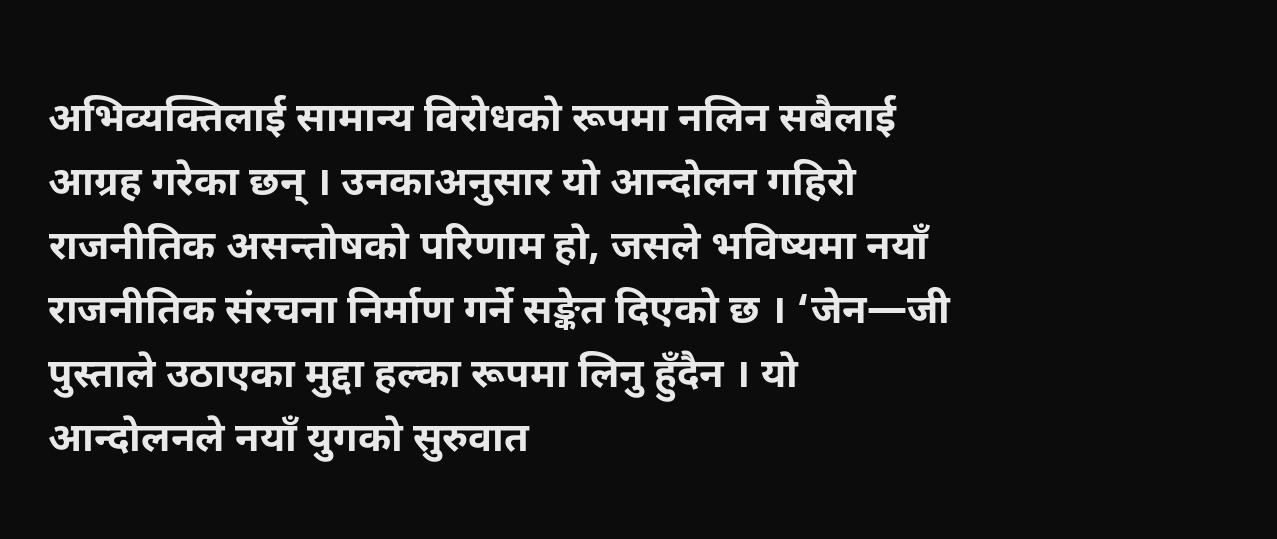अभिव्यक्तिलाई सामान्य विरोधको रूपमा नलिन सबैलाई आग्रह गरेका छन् । उनकाअनुसार यो आन्दोलन गहिरो राजनीतिक असन्तोषको परिणाम हो, जसले भविष्यमा नयाँ राजनीतिक संरचना निर्माण गर्ने सङ्केत दिएको छ । ‘जेन—जी पुस्ताले उठाएका मुद्दा हल्का रूपमा लिनु हुँदैन । यो आन्दोलनले नयाँ युगको सुरुवात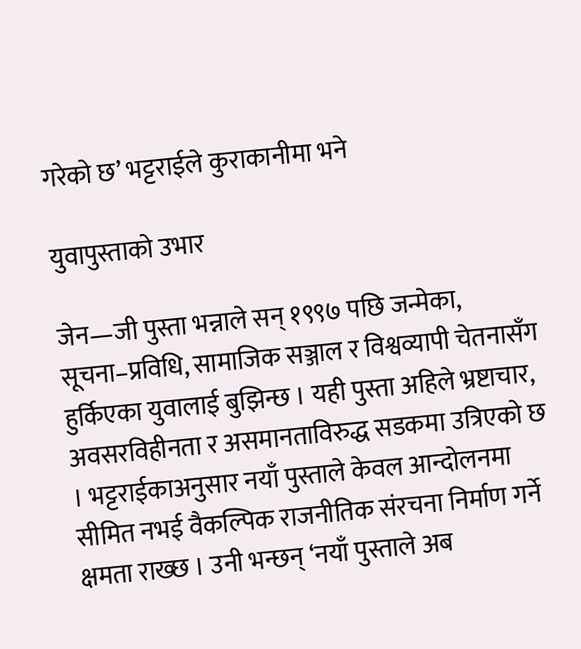गरेको छ’ भट्टराईले कुराकानीमा भने

युवापुस्ताको उभार

जेन—जी पुस्ता भन्नाले सन् १९९७ पछि जन्मेका, सूचना–प्रविधि, सामाजिक सञ्जाल र विश्वव्यापी चेतनासँग हुर्किएका युवालाई बुझिन्छ । यही पुस्ता अहिले भ्रष्टाचार, अवसरविहीनता र असमानताविरुद्ध सडकमा उत्रिएको छ । भट्टराईकाअनुसार नयाँ पुस्ताले केवल आन्दोलनमा सीमित नभई वैकल्पिक राजनीतिक संरचना निर्माण गर्ने क्षमता राख्छ । उनी भन्छन् ‘नयाँ पुस्ताले अब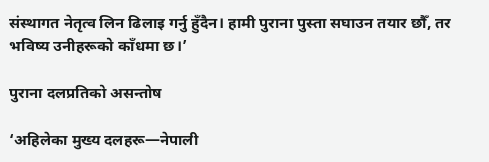संस्थागत नेतृत्व लिन ढिलाइ गर्नु हुँदैन। हामी पुराना पुस्ता सघाउन तयार छौँ, तर भविष्य उनीहरूको काँधमा छ।’

पुराना दलप्रतिको असन्तोष

‘अहिलेका मुख्य दलहरू—नेपाली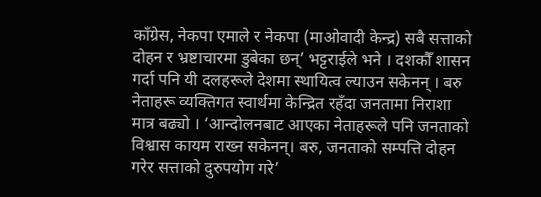काँग्रेस, नेकपा एमाले र नेकपा (माओवादी केन्द्र) सबै सत्ताको दोहन र भ्रष्टाचारमा डुबेका छन्’ भट्टराईले भने । दशकौँ शासन गर्दा पनि यी दलहरूले देशमा स्थायित्व ल्याउन सकेनन् । बरु नेताहरू व्यक्तिगत स्वार्थमा केन्द्रित रहँदा जनतामा निराशा मात्र बढ्यो । ‘आन्दोलनबाट आएका नेताहरूले पनि जनताको विश्वास कायम राख्न सकेनन्। बरु, जनताको सम्पत्ति दोहन गरेर सत्ताको दुरुपयोग गरे’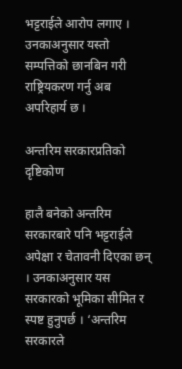भट्टराईले आरोप लगाए । उनकाअनुसार यस्तो सम्पत्तिको छानबिन गरी राष्ट्रियकरण गर्नु अब अपरिहार्य छ ।

अन्तरिम सरकारप्रतिको दृष्टिकोण

हालै बनेको अन्तरिम सरकारबारे पनि भट्टराईले अपेक्षा र चेतावनी दिएका छन् । उनकाअनुसार यस सरकारको भूमिका सीमित र स्पष्ट हुनुपर्छ । ‘अन्तरिम सरकारले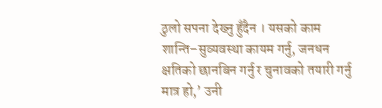ठुलो सपना देख्नु हुँदैन । यसको काम शान्ति–सुव्यवस्था कायम गर्नु, जनधन क्षतिको छानबिन गर्नु र चुनावको तयारी गर्नु मात्र हो,’ उनी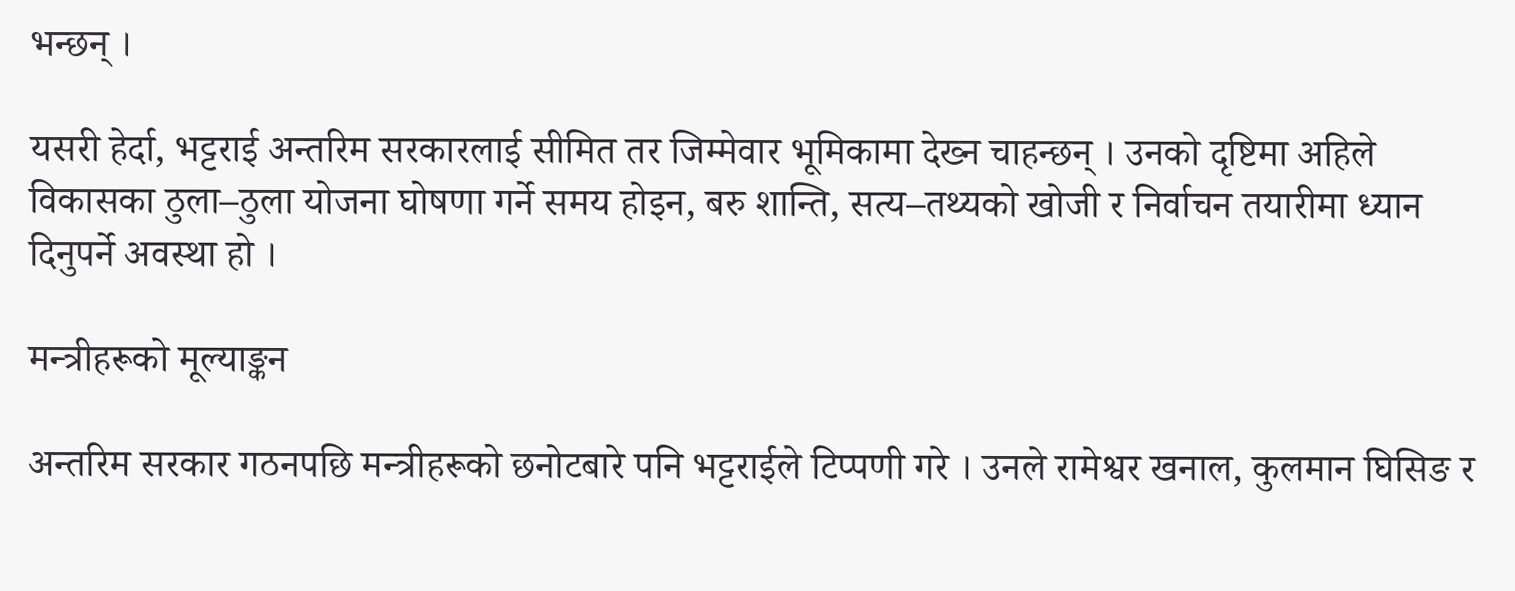भन्छन् ।

यसरी हेर्दा, भट्टराई अन्तरिम सरकारलाई सीमित तर जिम्मेवार भूमिकामा देख्न चाहन्छन् । उनको दृष्टिमा अहिले विकासका ठुला–ठुला योजना घोषणा गर्ने समय होइन, बरु शान्ति, सत्य–तथ्यको खोजी र निर्वाचन तयारीमा ध्यान दिनुपर्ने अवस्था हो ।

मन्त्रीहरूको मूल्याङ्कन

अन्तरिम सरकार गठनपछि मन्त्रीहरूको छनोटबारे पनि भट्टराईले टिप्पणी गरे । उनले रामेश्वर खनाल, कुलमान घिसिङ र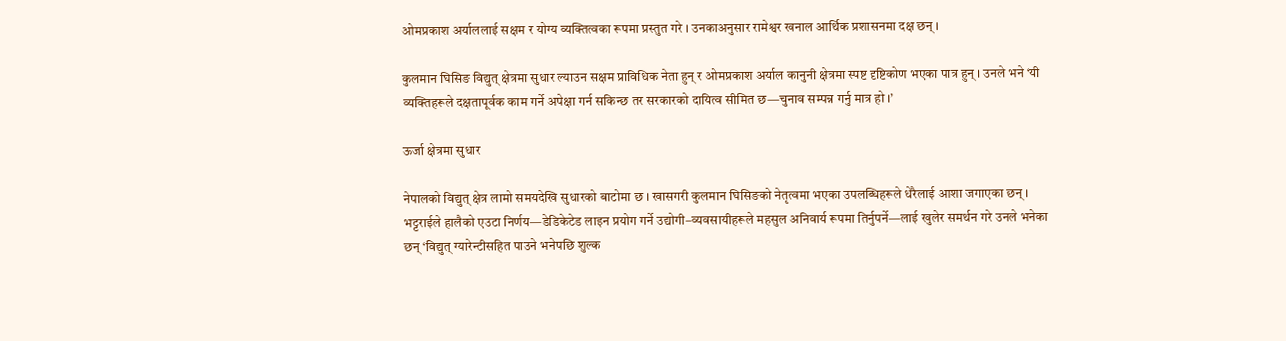ओमप्रकाश अर्याललाई सक्षम र योग्य व्यक्तित्वका रूपमा प्रस्तुत गरे । उनकाअनुसार रामेश्वर खनाल आर्थिक प्रशासनमा दक्ष छन् ।

कुलमान घिसिङ विद्युत् क्षेत्रमा सुधार ल्याउन सक्षम प्राविधिक नेता हुन् र ओमप्रकाश अर्याल कानुनी क्षेत्रमा स्पष्ट दृष्टिकोण भएका पात्र हुन् । उनले भने ‘यी व्यक्तिहरूले दक्षतापूर्वक काम गर्ने अपेक्षा गर्न सकिन्छ तर सरकारको दायित्व सीमित छ—चुनाव सम्पन्न गर्नु मात्र हो ।’

ऊर्जा क्षेत्रमा सुधार

नेपालको विद्युत् क्षेत्र लामो समयदेखि सुधारको बाटोमा छ । खासगरी कुलमान घिसिङको नेतृत्वमा भएका उपलब्धिहरूले धेरैलाई आशा जगाएका छन् । भट्टराईले हालैको एउटा निर्णय—डेडिकेटेड लाइन प्रयोग गर्ने उद्योगी–व्यवसायीहरूले महसुल अनिवार्य रूपमा तिर्नुपर्ने—लाई खुलेर समर्थन गरे उनले भनेका छन् ‘विद्युत् ग्यारेन्टीसहित पाउने भनेपछि शुल्क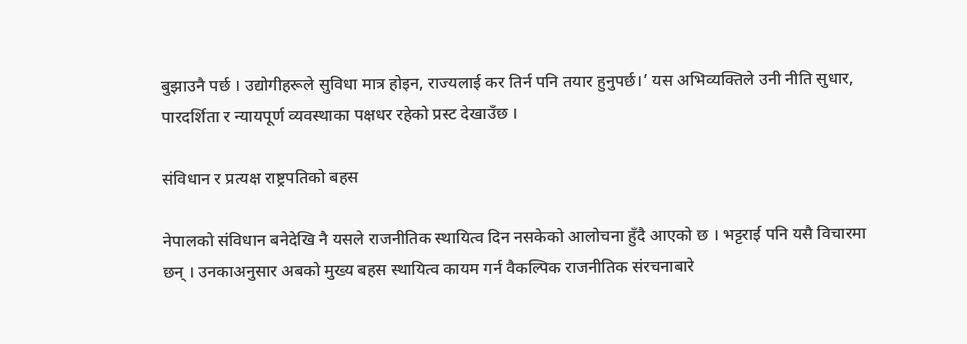बुझाउनै पर्छ । उद्योगीहरूले सुविधा मात्र होइन, राज्यलाई कर तिर्न पनि तयार हुनुपर्छ।’ यस अभिव्यक्तिले उनी नीति सुधार, पारदर्शिता र न्यायपूर्ण व्यवस्थाका पक्षधर रहेको प्रस्ट देखाउँछ ।

संविधान र प्रत्यक्ष राष्ट्रपतिको बहस

नेपालको संविधान बनेदेखि नै यसले राजनीतिक स्थायित्व दिन नसकेको आलोचना हुँदै आएको छ । भट्टराई पनि यसै विचारमा छन् । उनकाअनुसार अबको मुख्य बहस स्थायित्व कायम गर्न वैकल्पिक राजनीतिक संरचनाबारे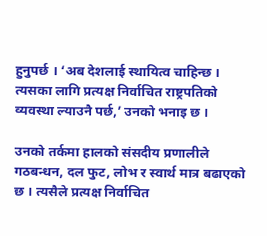हुनुपर्छ । ‘अब देशलाई स्थायित्व चाहिन्छ । त्यसका लागि प्रत्यक्ष निर्वाचित राष्ट्रपतिको व्यवस्था ल्याउनै पर्छ,’ उनको भनाइ छ ।

उनको तर्कमा हालको संसदीय प्रणालीले गठबन्धन, दल फुट, लोभ र स्वार्थ मात्र बढाएको छ । त्यसैले प्रत्यक्ष निर्वाचित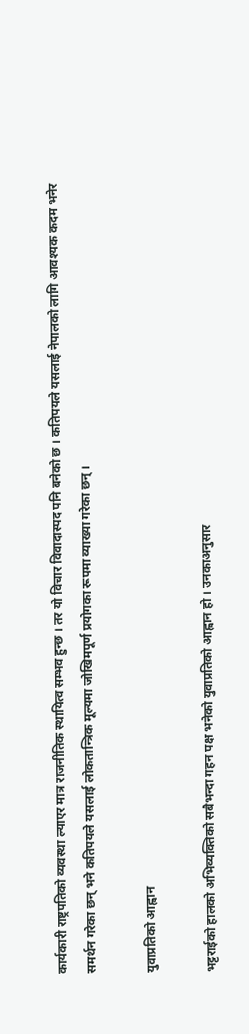कार्यकारी राष्ट्रपतिको व्यवस्था ल्याएर मात्र राजनीतिक स्थायित्व सम्भव हुन्छ । तर यो विचार विवादास्पद पनि बनेको छ । कतिपयले यसलाई नेपालको लागि आवश्यक कदम भनेर समर्थन गरेका छन् भने कतिपयले यसलाई लोकतान्त्रिक मूल्यमा जोखिमपूर्ण प्रयोगका रूपमा व्याख्या गरेका छन् ।

युवाप्रतिको आह्वान

भट्टराईको हालको अभिव्यक्तिको सबैभन्दा गहन पक्ष भनेको युवाप्रतिको आह्वान हो । उनकाअनुसार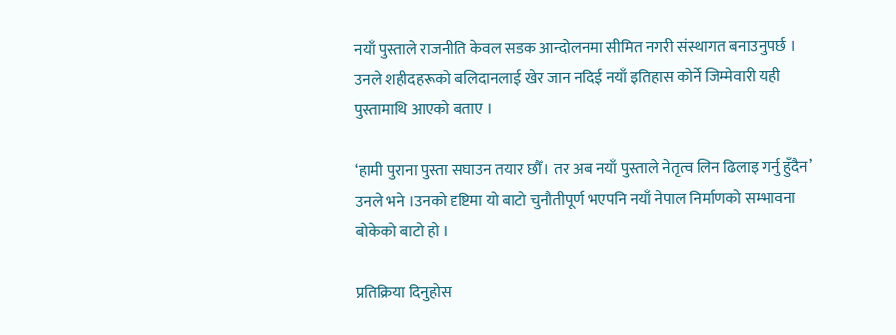नयाँ पुस्ताले राजनीति केवल सडक आन्दोलनमा सीमित नगरी संस्थागत बनाउनुपर्छ । उनले शहीदहरूको बलिदानलाई खेर जान नदिई नयाँ इतिहास कोर्ने जिम्मेवारी यही पुस्तामाथि आएको बताए ।

‘हामी पुराना पुस्ता सघाउन तयार छौँ। तर अब नयाँ पुस्ताले नेतृत्व लिन ढिलाइ गर्नु हुँदैन’ उनले भने ।उनको दृष्टिमा यो बाटो चुनौतीपूर्ण भएपनि नयाँ नेपाल निर्माणको सम्भावना बोकेको बाटो हो ।

प्रतिक्रिया दिनुहोस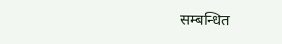सम्बन्धित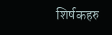शिर्षकहरु